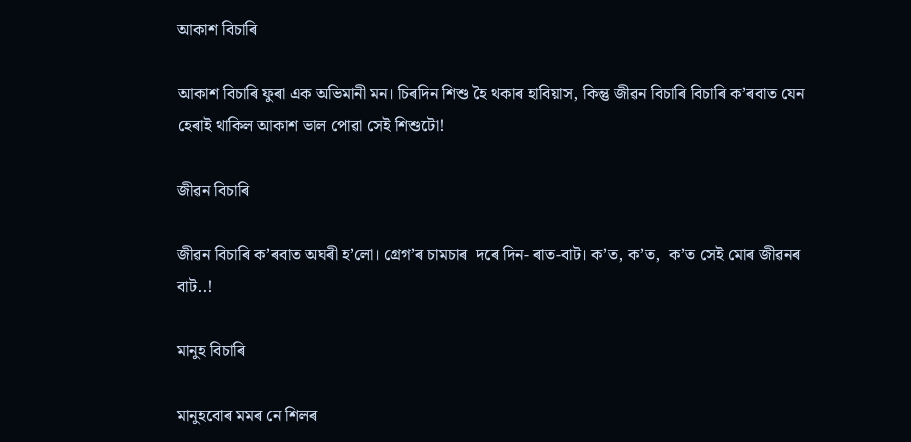আকাশ বিচাৰি

আকাশ বিচাৰি ফুৰা এক অভিমানী মন। চিৰদিন শিশু হৈ থকাৰ হাবিয়াস, কিন্তু জীৱন বিচাৰি বিচাৰি ক’ৰবাত যেন হেৰাই থাকিল আকাশ ভাল পোৱা সেই শিশুটো!

জীৱন বিচাৰি

জীৱন বিচাৰি ক’ৰবাত অঘৰী হ’লো। গ্ৰেগ’ৰ চামচাৰ  দৰে দিন- ৰাত-বাট। ক’ত, ক’ত,  ক’ত সেই মোৰ জীৱনৰ বাট..!

মানুহ বিচাৰি

মানুহবোৰ মমৰ নে শিলৰ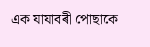এক যাযাবৰী পোছাকে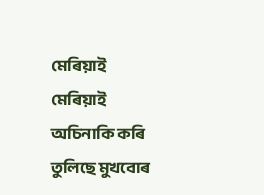মেৰিয়াই মেৰিয়াই
অচিনাকি কৰি তুলিছে মুখবোৰ